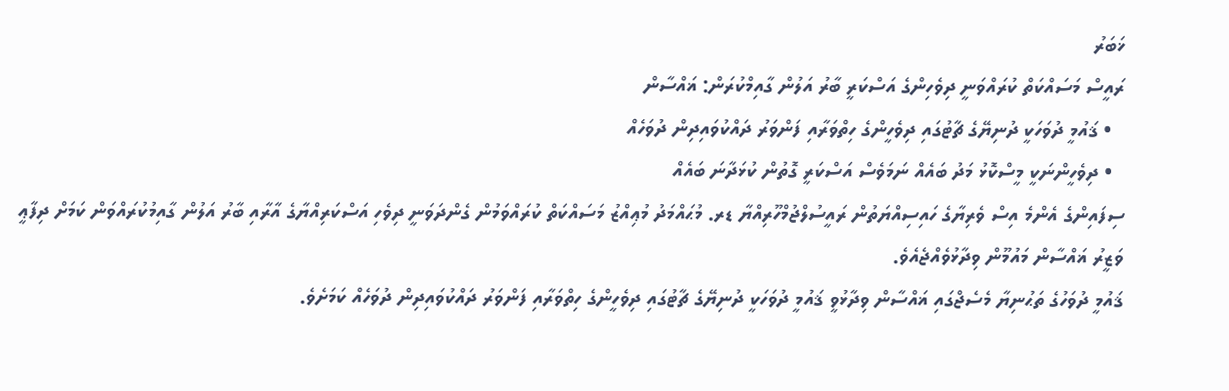ޚަބަރު
ރައީސް މަސައްކަތް ކުރައްވަނީ ދިވެހިންގެ އަސްކަރީ ބާރު އަލުން ގާއިމްކުރަން: ޣައްސާން
  • ޤައުމީ ދުވަހަކީ ދުނިޔޭގެ ޗާޓުގައި ދިވެހީންގެ ހިތްވަރާއި ފަންވަރު ދައްކުވައިދިން ދުވަހެއް
  • ދިވެހީންނަކީ މީސްކޮޅު މަދު ބައެއް ނަމަވެސް އަސްކަރީ ގޮތުން ކުޅަދާނަ ބައެއް
ސިފައިންގެ އެންމެ އިސް ވެރިޔާގެ ހައިސިއްޔަތުން ރައީސުލްޖުމްހޫރިއްޔާ ޑރ. މުޙައްމަދު މުޢިއްޒު މަސައްކަތް ކުރައްވަމުން ގެންދަވަނީ ދިވެހި އަސްކަރިއްޔާގެ އާރާއި ބާރު އަލުން ގާއިމުކުރައްވަން ކަމަށް ދިފާޢީ ވަޒީރު ޣައްސާން މައުމޫން ވިދާޅުވެއްޖެއެވެ.
ޤައުމީ ދުވަހުގެ ތަޙުނިޔާ މެސެޖްގައި ޣައްސާން ވިދާޅުވީ ޤައުމީ ދުވަހަކީ ދުނިޔޭގެ ޗާޓުގައި ދިވެހީންގެ ހިތްވަރާއި ފަންވަރު ދައްކުވައިދިން ދުވަހެއް ކަމަށެވެ.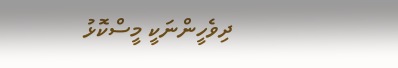ދިވެހީންނަކީ މީސްކޮޅު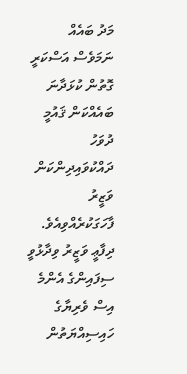މަދު ބައެއް ނަމަވެސް އަސްކަރީ ގޮތުން ކުޅަދާނަ ބައެއްކަން ޤައުމީ ދުވަހު ދައްކުވައިދިންކަން ވަޒީރު ފާހަގަކުރެއްވިއެވެ.
ދިފާޢީ ވަޒީރު ވިދާޅުވީ ސިފައިންގެ އެންމެ އިސް ވެރިޔާގެ ހައިސިއްޔަތުން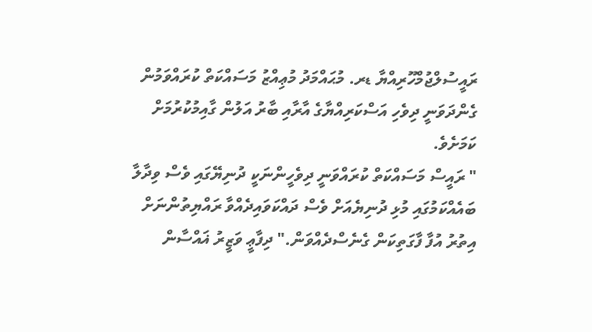ރައީސުލްޖުމްހޫރިއްޔާ ޑރ. މުޙައްމަދު މުޢިއްޒު މަސައްކަތް ކުރައްވަމުން ގެންދަވަނީ ދިވެހި އަސްކަރިއްޔާގެ އާރާއި ބާރު އަލުން ގާއިމުކުރުމަށް ކަމަށެވެ.
" ރައީސް މަސައްކަތް ކުރައްވަނީ ދިވެހީންނަކީ ދުނިޔޭގައި ވެސް ވިދާލާ ބައެއްކަމުގައި މުޅި ދުނިޔެއަށް ވެސް ދައްކަވައިދެއްވާ ރައްޔިތުންނަށް އިތުރު އުފާ ފާގަތިކަން ގެނެސްދެއްވަން." ދިފާޢީ ވަޒީރު ޣައްސާން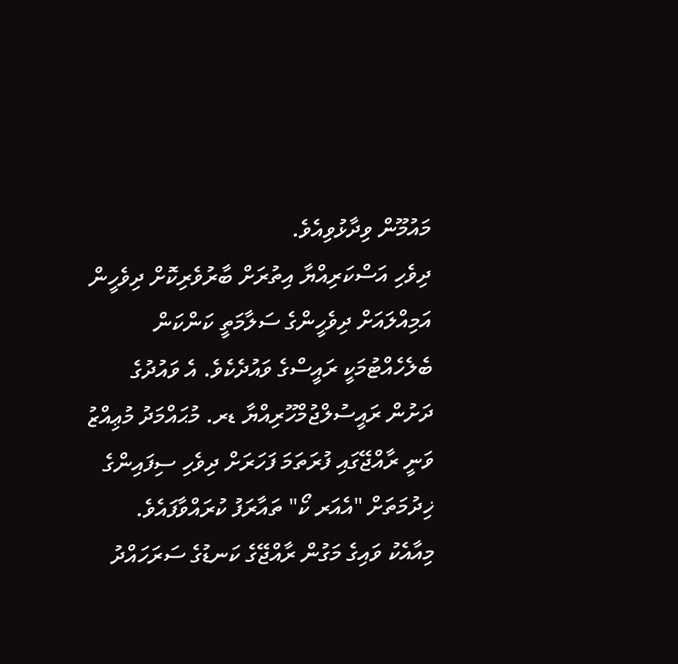މައުމޫން ވިދާޅުވިއެވެ.
ދިވެހި އަސްކަރިއްޔާ އިތުރަށް ބާރުވެރިކޮށް ދިވެހީން އަމިއްލައަށް ދިވެހީންގެ ސަލާމަތީ ކަންކަން ބެލެހެއްޓުމަކީ ރައީސްގެ ވައުދެކެވެ. އެ ވައުދުގެ ދަށުން ރައީސުލްޖުމްހޫރިއްޔާ ޑރ. މުޙައްމަދު މުޢިއްޒު ވަނީ ރާއްޖޭގައި ފުރަތަމަ ފަހަރަށް ދިވެހި ސިފައިންގެ ޚިދުމަތަށް "އެއަރ ކޯ" ތައާރަފު ކުރައްވާފައެވެ. މިއާއެކު ވައިގެ މަގުން ރާއްޖޭގެ ކަނޑުގެ ސަރަހައްދު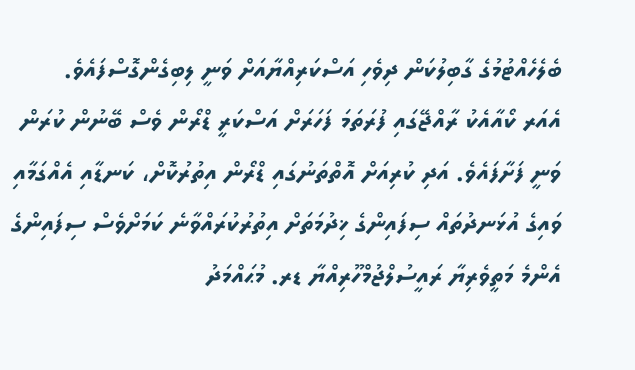ބެލެހެއްޓުމުގެ ގާބިލުކަން ދިވެހި އަސްކަރިއްޔާއަށް ވަނީ ލިބިގެންގޮސްފައެވެ.
އެއަރ ކޯއާއެކު ރާއްޖޭގައި ފުރަތަމަ ފަހަރަށް އަސްކަރީ ޑްރޯން ވެސް ބޭނުން ކުރަން ވަނީ ފަށާފައެވެ. އަދި ކުރިއަށް އޮތްތަނުގައި ޑްރޯން އިތުރުކޮށް، ކަނޑާއި އެއްގަމާއި ވައިގެ އުޅަނދުތައް ސިފައިންގެ ޚިދުމަތަށް އިތުރުކުރައްވާނެ ކަމަށްވެސް ސިފައިންގެ އެންމެ މަތީވެރިޔާ ރައީސުލްޖުމްހޫރިއްޔާ ޑރ. މުޙައްމަދު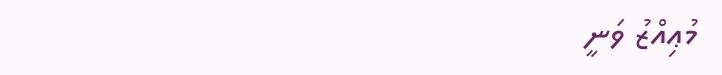މުޢިއްޒު ވަނީ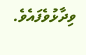ވިދާޅުވެފައެވެ.